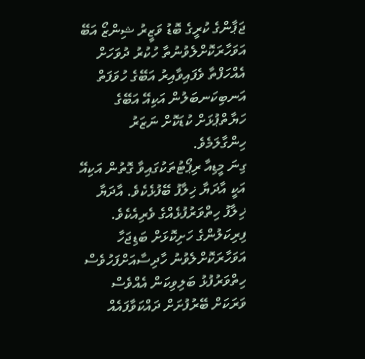ޖަޕާންގެ ކުރީގެ ބޮޑު ވަޒީރު ޝިންޒޯ އަބޭ އަވަހާރަކޮށްލެވުނުތާ ހުކުރު ދުވަހަށް އެއްހަފްތާ ވެފައިވާއިރު އަބޭގެ ހުވަފަތް އަނބިކަނބަލުން އަކިއޭ އަބޭގެ ހަޔާތްޕުޅަށް ކުޑަކޮށް ނަޒަރު ހިންގާލަމެވެ.
ގިނަ މީޑިއާ ރިޕޯޓުތަކުގައިވާ ގޮތުން އަކިއޭ އަކީ އާދަޔާ ޚިލާފު ބޭފުޅެކެވެ. އާދަޔާ ޚިލާފު ހިތްވަރުފުޅެއްގެ ވެރިއެކެވެ. ފިރިކަލުންގެ ހަށިކޮޅަށް ބަޑިޖަހާ އަވަހާރަކޮށްލެވުނު ހާދިސާއަށްފަހުވެސް ހިތްވަރުފުޅު ބަލިވިކަން އެއްވެސް ވަރަކަށް ބޭރުފުށަށް ދައްކަވާފައެއް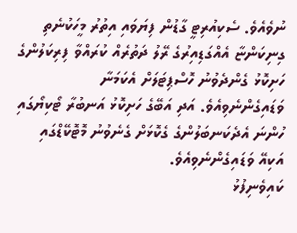ނުވެއެވެ. ސެކިއުރިޓީ ގާޑުން ފިޔަވައި އިތުރު މީހަކުނެތި ގިނިކަންޏާ އެއްގަޑިއިރުގެ ރޭލު ދަތުރެއް ކުރައްވާ ފިރިކަލުންގެ ހަށިކޮޅު ގެންދެވުނު ހޮސްޕިޓަލަށް އެކަމަނާ ވަޑައިގެންނެވިއެވެ. އަދި އަބޭގެ ހަށިކޮޅު އަނބުރާ ޓޯކިޔޯގައި ހުންނަ އެދެކަނބަލުންގެ ގެކޮޅަށް ގެނެވުނު މޮޓޮކޭޑްގައި އަކިއޭ ވަޑައިގެންނެވިއެވެ.
ކައިވެނިފުޅު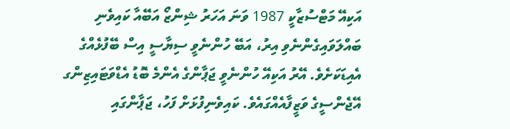އަކިއޭ މަޓްސުޒާކީ 1987 ވަނަ އަހަރު ޝިންޒޯ އަބޭއާ ކައިވެނި ބައްލަވައިގެންނެވި އިރު، އަބޭ ހުންނެވީ ސިޔާސީ އިސް ބޭފުޅެއްގެ އެއިޑަކަށެވެ. އޭރު އަކިއޭ ހުންނެވީ ޖަޕާންގެ އެންމެ ބޮޑު އެޑްވަޓައިޒިންގ އޭޖެންސީގެ ވަޒީފާއެއްގައެވެ. ކައިވެނިފުޅަށް ފަހު، ޖަޕާންގައި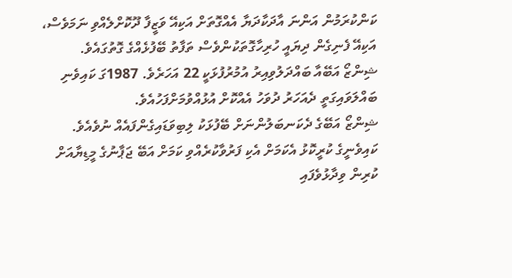ކަންކުރަމުން އަންނަ އާދަކާދަޔާ އެއްގޮތަށް އަކިއޭ ވަޒީފާ ދޫކޮށްލެއްވި ނަމަވެސް، އަކިއޭ ފެނިގެން ދިޔައީ ހުރިހާގޮތަކުންވެސް ތަފާތު ބޭފުޅެއްގެ ގޮތުގައެވެ.
ޝިންޒޯ އަބޭއާ ބައްދަލުވިއިރު އުމުރުފުޅަކީ 22 އަހަރެވެ. 1987ގަ ކައިވެނި ބައްލަވައިގަތީ ދެއަހަރު ދުވަހު އެއްކޮށް އުޅުއްވުމަށްފަހުއެވެ.
ޝިންޒޯ އަބޭގެ ދެކަނބަލުންނަށް ބޭފުޅަކު ލިބިވަޑައިގެންފައެއް ނުވެއެވެ. ކައިވެނީގެ ކުރީކޮޅު އެކަމަށް އެކި ފަރުވާކުރެއްވި ކަމަށް އަބޭ ޖަޕާނުގެ މީޑިޔާއަށް ކުރިން ވިދާޅުވެފައި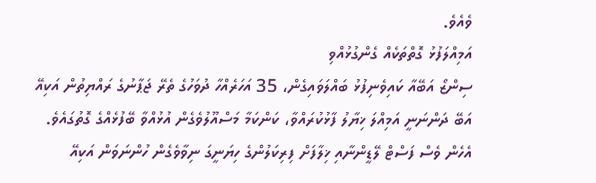ވެއެވެ.
އަމިއްލަފުޅު ގޮތްތަކެއް ގެންގުޅުއްވި
ސިންޒޯ އަބޭއާ ކައިވެނިފުޅު ބައްލަވައިގެން، 35 އަހަރެއްހާ ދުވަހުގެ ތެރޭ ޖަޕާނުގެ ރައްޔިތުން އަކިއޭ އަބޭ ދަންނަނީ އަމިއްލަ ޚިޔާލު ފާޅުކުރައްވާ، ކަންކަމާ މަސްއޫލުވެގެން އުޅުއްވާ ބޭފުޅެއްގެ ގޮތުގައެވެ. އެހެން ވެސް ފަސްޓް ލޭޑީންނާއި ޚިލާފަށް ފިރިކަލުންގެ ހިޔަނީގަ ނިވާވެގެން ހުންނަވަން އަކިއޭ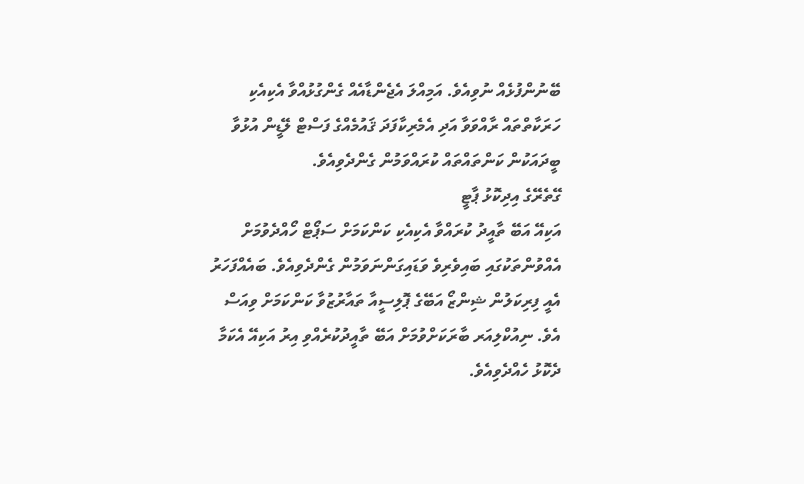ބޭނުންފުޅެއް ނުވިއެވެ. އަމިއްލަ އެޖެންޑާއެއް ގެންގުޅުއްވާ އެކިއެކި ހަރަކާތްތައް ރާއްވަވާ އަދި އެމެރިކާފަދަ ޤައުމެއްގެ ފަސްޓް ލޭޑީން އުޅުވާ ބީދައަކުން ކަންތައްތައް ކުރައްވަމުން ގެންދެވިއެވެ.
ގޭތެރޭގެ އިދިކޮޅު ޕާޓީ
އަކިއޭ އަބޭ ތާއީދު ކުރައްވާ އެކިއެކި ކަންކަމަށް ސަޕޯޓް ހޯއްދެވުމަށް އެއްވުންތަކުގައި ބައިވެރިވެ ވަޑައިގަންނަވަމުން ގެންދެވިއެވެ. ބައެއްފަހަރު އެއީ ފިރިކަލުން ޝިންޒޯ އަބޭގެ ޕޮލިސީއާ ތައާރުޒުވާ ކަންކަމަށް ވިއަސް އެވެ. ނިއުކްލިއަރ ބާރަކަށްވުމަށް އަބޭ ތާއީދުކުރެއްވި އިރު އަކިއޭ އެކަމާ ދެކޮޅު ހެއްދެވިއެވެ.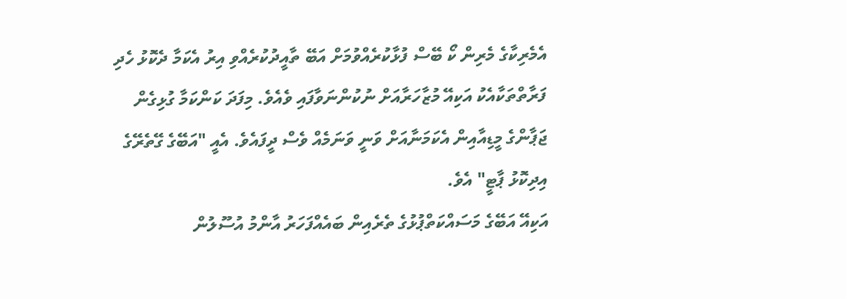އެމެރިކާގެ މެރިން ކޯ ބޭސް ފުޅާކުރެއްވުމަށް އަބޭ ތާއީދުކުރެއްވި އިރު އެކަމާ ދެކޮޅު ހެދި ފަރާތްތަކާއެކު އަކިއޭ މުޒާހަރާއަށް ނުކުންނަވާފައި ވެއެވެ. މިފަދަ ކަންކަމާ ގުޅިގެން ޖަޕާންގެ މީޑިއާއިން އެކަމަނާއަށް ވަނީ ވަނަމެއް ވެސް ދީފައެވެ. އެއީ "އަބޭގެ ގޭތެރޭގެ އިދިކޮޅު ޕާޓީ" އެވެ.
އަކިއޭ އަބޭގެ މަސައްކަތްޕުޅުގެ ތެރެއިން ބައެއްފަހަރު އާންމު އުސޫލުން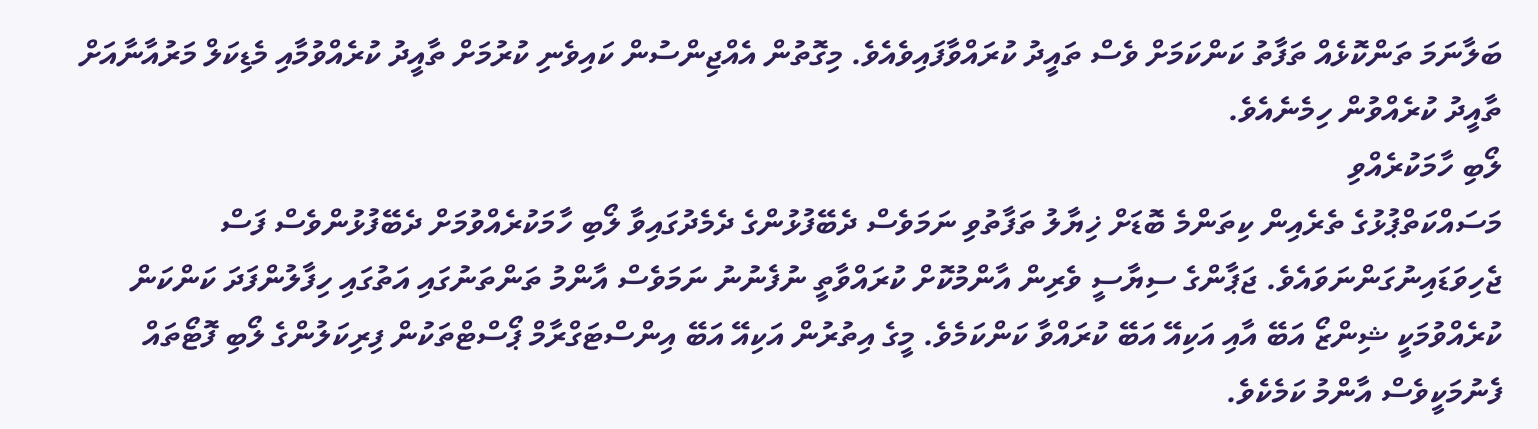ބަލާނަމަ ތަންކޮޅެއް ތަފާތު ކަންކަމަށް ވެސް ތައީދު ކުރައްވާފައިވެއެވެ. މިގޮތުން އެއްޖިންސުން ކައިވެނި ކުރުމަށް ތާއީދު ކުރެއްވުމާއި މެޑިކަލް މަރުއާނާއަށް ތާއީދު ކުރެއްވުން ހިމެނެއެވެ.
ލޯބި ހާމަކުރެއްވި
މަސައްކަތްޕުޅުގެ ތެރެއިން ކިތަންމެ ބޮޑަށް ޚިޔާލު ތަފާތުވި ނަމަވެސް ދެބޭފުޅުންގެ ދެމެދުގައިވާ ލޯބި ހާމަކުރެއްވުމަށް ދެބޭފުޅުންވެސް ފަސް ޖެހިވަޑައިނުގަންނަވައެވެ. ޖަޕާންގެ ސިޔާސީ ވެރިން އާންމުކޮށް ކުރައްވާތީ ނުފެނުނު ނަމަވެސް އާންމު ތަންތަނުގައި އަތުގައި ހިފާލުންފަދަ ކަންކަން ކުރެއްވުމަކީ ޝިންޒޯ އަބޭ އާއި އަކިއޭ އަބޭ ކުރައްވާ ކަންކަމެވެ. މީގެ އިތުރުން އަކިއޭ އަބޭ އިންސްޓަގްރާމް ޕޯސްޓްތަކުން ފިރިކަލުންގެ ލޯބި ފޮޓޯތައް ފެނުމަކީވެސް އާންމު ކަމެކެވެ.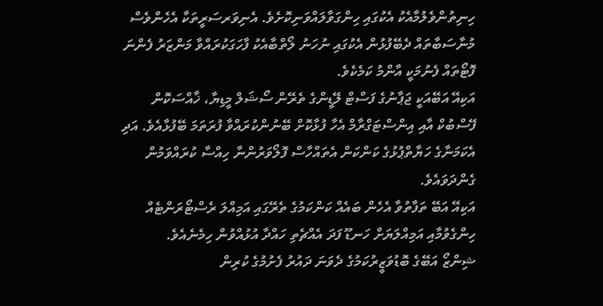ހިނިތުންވެލުމާއެކު އެކުގައި ހިންގަވާލައްވަނިކޮށެވެ. އެނިވަރސަރީތަކާ އެހެންވެސް މުނާސަބާތައް ދެބޭފުޅުން އެކުގައި ނުހަނު ލޯތްބާއެކު ފާހަގަކުރައްވާ މަންޒަރު ފެންނަ ފޮޓޯތައް ފެނުމަކީ އާންމު ކަމެކެވެ.
އަކިއޭ އަބޭއަކީ ޖަޕާނުގެ ފަސްޓް ލޭޑީންގެ ތެރޭން ސޯޝަލް މީޑިޔާ، ޚާއްސަކޮން ފޭސްބުކް އާއި އިންސްޓަގްރާމް އެހާ ފުޅާކޮށް ބޭނުންކުރައްވާ ފުރަތަމަ ބޭފުޅާއެވެ. އަދި އެކަމަނާގެ ހަޔާތްޕުޅުގެ ކަންކަން އެތައްހާސް ފޮލޯވަރުންނާ ހިއްސާ ކުރައްވަމުން ގެންދަވައެވެ.
އަކިއޭ އަބޭ ތަފާތުވާ އެހެން ބައެއް ކަންކަމުގެ ތެރޭގައި އަމިއްލަ ރެސްޓޯރަންޓެއް ހިންގެވުމާއި އަމިއްލަޔަށް ހަނޑޫ ފަދަ އެއްޗެތި ހައްދާ އުޅުއްވުން ހިމެނެއެވެ.
ޝިންޒޯ އަބޭގެ ބޮޑުވަޒީރުކަމުގެ ދެވަނަ ދައުރު ފެށުމުގެ ކުރިން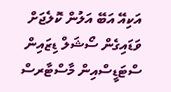އަކިއޭ އަބޭ އަލުން ކޮލެޖަށް ވަޑައިގެން ސޯޝަލް ޑިޒައިން ސްޓަޑީސްއިން މާސްޓާރސް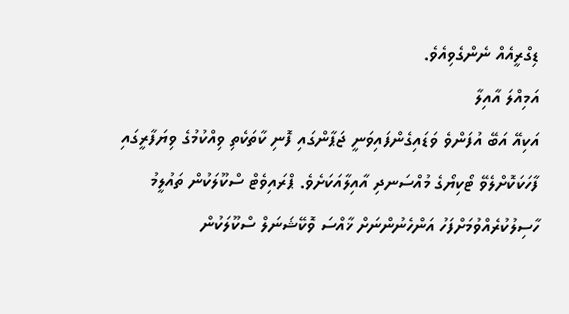ޑިގްރީއެއް ނެންގެވިއެވެ.
އަމިއްލަ އާއިލާ
އަކިއޭ އަބޭ އުފަންވެ ވަޑައިގެންފައިވަނީ ޖަޕާންގައި ފޮނި ކާތަކެތި ވިއްކުމުގެ ވިޔަފާރީގައި ފާހަކަކޮށްލެވޭ ޓޯކިޔޯގެ މުއްސަނދި އާއިލާއަކަށެވެ. ޕްރައިވެޓް ސްކޫލަކުން ތައުލީމު ހާސިލުކުރެއްވުމަށްފަހު އަންހެނުންނަށް ޚާއްސަ ވޮކޭޝަނަލް ސްކޫލަކުން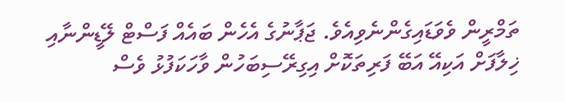ތަމްރީން ވެވަޑައިގެންނެވިއެވެ. ޖަޕާނުގެ އެހެން ބައެއް ފަސްޓް ލޭޑީންނާއި ޚިލާފަށް އަކިއޭ އަބޭ ފަރިތަކޮށް އިގިރޭސިބަހުން ވާހަކަފުޅު ވެސް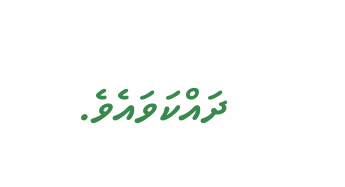ދައްކަވައެވެ.